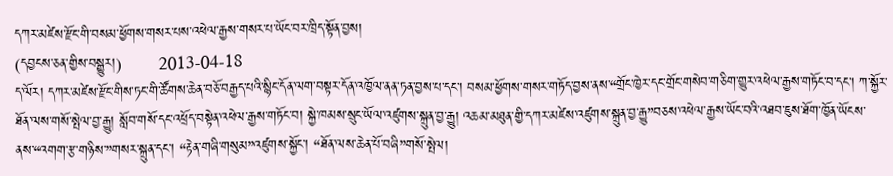དཀར་མཛེས་རྫོང་གི་བསམ་ཕྱོགས་གསར་པས་འཕེལ་རྒྱས་གསར་པ་ཡོང་བར་ཁྲིད་སྟོན་བྱས།
(དབྱངས་ཅན་གྱིས་བསྒྱུར།)        2013-04-18
ད་ལོར། དཀར་མཛེས་རྫོང་གིས་ཏང་གི་ཚོགས་ཆེན་བཅོ་བརྒྱད་པའི་སྙིང་དོན་ལག་བསྟར་དོན་འཁྱོལ་ནན་ཏན་བྱས་པ་དང་། བསམ་ཕྱོགས་གསར་གཏོད་བྱས་ནས་“གྲོང་ཁྱེར་དང་གྲོང་གསེབ་གཅིག་གྱུར་འཕེལ་རྒྱས་གཏོང་བ་དང་། ཀ་སྐྱོར་ཐོན་ལས་གསོ་སྤེལ་བྱ་རྒྱུ། སློབ་གསོ་དང་འཕྲོད་བསྟེན་འཕེལ་རྒྱས་གཏོང་བ། སྐྱེ་ཁམས་སྲུང་ཡོལ་འཛུགས་སྐྲུན་བྱ་རྒྱུ། འཆམ་མཐུན་གྱི་དཀར་མཛེས་འཛུགས་སྐྲུན་བྱ་རྒྱུ”བཅས་འཕེལ་རྒྱས་ཡོང་བའི་འཐབ་ཇུས་ཐོག་ཁྱོན་ཡོངས་ནས་“འགག་རྩ་གཉིས་”གསར་སྐྲུན་དང་། “རྟེན་གཞི་གསུམ”འཛུགས་སྐྱོང་། “ཐོན་ལས་ཆེན་པོ་བཞི”གསོ་སྤེལ།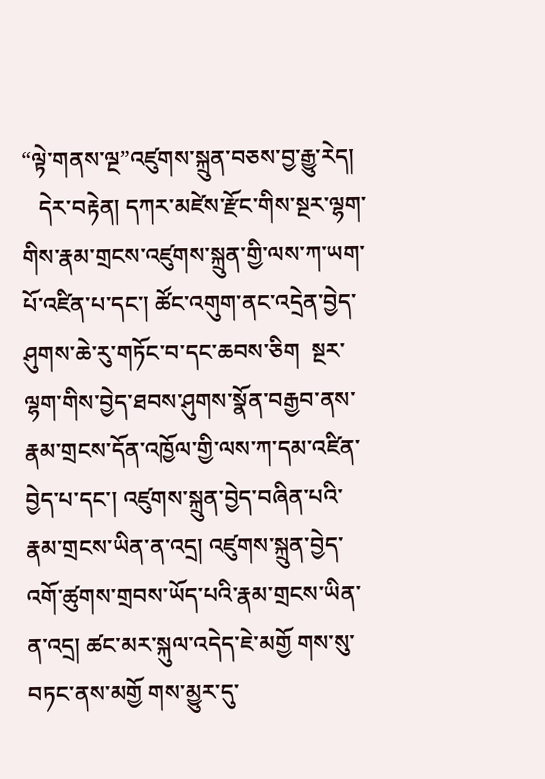“ལྟེ་གནས་ལྔ”འཛུགས་སྐྲུན་བཅས་བྱ་རྒྱུ་རེད།
   དེར་བརྟེན། དཀར་མཛེས་རྫོང་གིས་སྔར་ལྷག་གིས་རྣམ་གྲངས་འཛུགས་སྐྲུན་གྱི་ལས་ཀ་ཡག་པོ་འཛིན་པ་དང་། ཚོང་འགུག་ནང་འདྲེན་བྱེད་ཤུགས་ཆེ་རུ་གཏོང་བ་དང་ཆབས་ཅིག  སྔར་ལྷག་གིས་བྱེད་ཐབས་ཤུགས་སྣོན་བརྒྱབ་ནས་རྣམ་གྲངས་དོན་འཁྱོལ་གྱི་ལས་ཀ་དམ་འཛིན་བྱེད་པ་དང་། འཛུགས་སྐྲུན་བྱེད་བཞིན་པའི་རྣམ་གྲངས་ཡིན་ན་འདྲ། འཛུགས་སྐྲུན་བྱེད་འགོ་ཚུགས་གྲབས་ཡོད་པའི་རྣམ་གྲངས་ཡིན་ན་འདྲ། ཚང་མར་སྐུལ་འདེད་ཇེ་མགྱོ གས་སུ་བཏང་ནས་མགྱོ གས་མྱུར་དུ་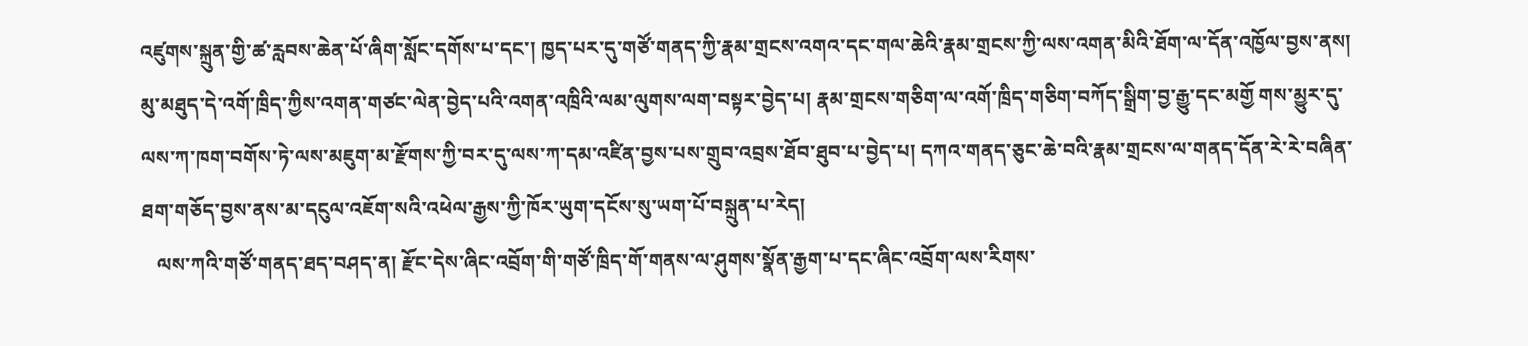འཛུགས་སྐྲུན་གྱི་ཚ་རླབས་ཆེན་པོ་ཞིག་སློང་དགོས་པ་དང་། ཁྱད་པར་དུ་གཙོ་གནད་ཀྱི་རྣམ་གྲངས་འགའ་དང་གལ་ཆེའི་རྣམ་གྲངས་ཀྱི་ལས་འགན་མིའི་ཐོག་ལ་དོན་འཁྱོལ་བྱས་ནས། མུ་མཐུད་དེ་འགོ་ཁྲིད་ཀྱིས་འགན་གཙང་ལེན་བྱེད་པའི་འགན་འཁྲིའི་ལམ་ལུགས་ལག་བསྟར་བྱེད་པ། རྣམ་གྲངས་གཅིག་ལ་འགོ་ཁྲིད་གཅིག་བཀོད་སྒྲིག་བྱ་རྒྱུ་དང་མགྱོ གས་མྱུར་དུ་ལས་ཀ་ཁག་བགོས་ཏེ་ལས་མཇུག་མ་རྫོགས་ཀྱི་བར་དུ་ལས་ཀ་དམ་འཛིན་བྱས་པས་གྲུབ་འབྲས་ཐོབ་ཐུབ་པ་བྱེད་པ། དཀའ་གནད་ཅུང་ཆེ་བའི་རྣམ་གྲངས་ལ་གནད་དོན་རེ་རེ་བཞིན་ཐག་གཅོད་བྱས་ནས་མ་དངུལ་འཇོག་སའི་འཕེལ་རྒྱས་ཀྱི་ཁོར་ཡུག་དངོས་སུ་ཡག་པོ་བསྐྲུན་པ་རེད།
   ལས་ཀའི་གཙོ་གནད་ཐད་བཤད་ན། རྫོང་དེས་ཞིང་འབྲོག་གི་གཙོ་ཁྲིད་གོ་གནས་ལ་ཤུགས་སྣོན་རྒྱག་པ་དང་ཞིང་འབྲོག་ལས་རིགས་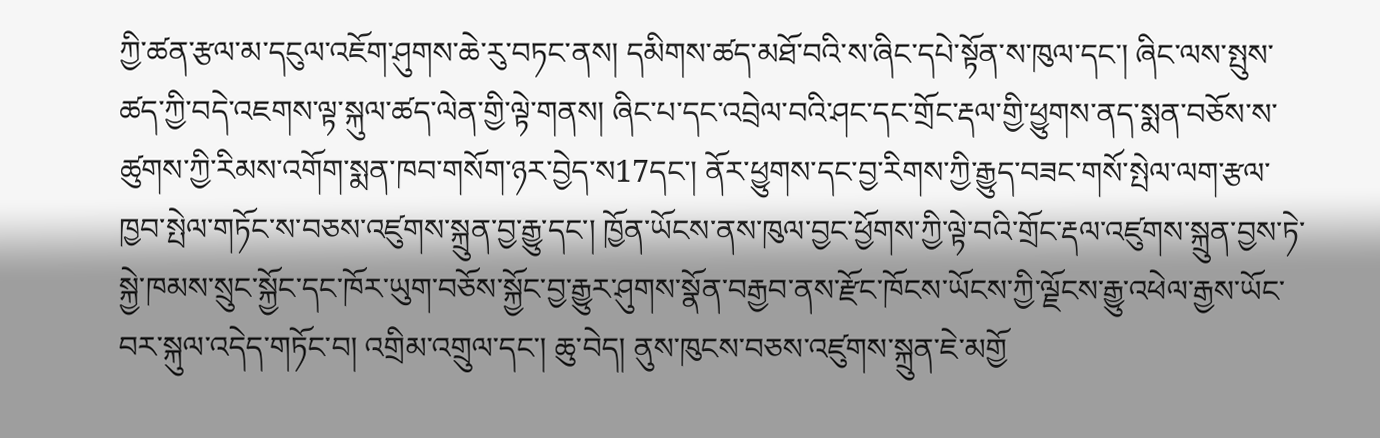ཀྱི་ཚན་རྩལ་མ་དངུལ་འཇོག་ཤུགས་ཆེ་རུ་བཏང་ནས། དམིགས་ཚད་མཐོ་བའི་ས་ཞིང་དཔེ་སྟོན་ས་ཁུལ་དང་། ཞིང་ལས་སྤུས་ཚད་ཀྱི་བདེ་འཇགས་ལྟ་སྐུལ་ཚད་ལེན་གྱི་ལྟེ་གནས། ཞིང་པ་དང་འབྲེལ་བའི་ཤང་དང་གྲོང་རྡལ་གྱི་ཕྱུགས་ནད་སྨན་བཅོས་ས་ཚུགས་ཀྱི་རིམས་འགོག་སྨན་ཁབ་གསོག་ཉར་བྱེད་ས17དང་། ནོར་ཕྱུགས་དང་བྱ་རིགས་ཀྱི་རྒྱུད་བཟང་གསོ་སྤེལ་ལག་རྩལ་ཁྱབ་སྤེལ་གཏོང་ས་བཅས་འཛུགས་སྐྲུན་བྱ་རྒྱུ་དང་། ཁྱོན་ཡོངས་ནས་ཁུལ་བྱང་ཕྱོགས་ཀྱི་ལྟེ་བའི་གྲོང་རྡལ་འཛུགས་སྐྲུན་བྱས་ཏེ་སྐྱེ་ཁམས་སྲུང་སྐྱོང་དང་ཁོར་ཡུག་བཅོས་སྐྱོང་བྱ་རྒྱུར་ཤུགས་སྣོན་བརྒྱབ་ནས་རྫོང་ཁོངས་ཡོངས་ཀྱི་ལྗོངས་རྒྱུ་འཕེལ་རྒྱས་ཡོང་བར་སྐུལ་འདེད་གཏོང་བ། འགྲིམ་འགྲུལ་དང་། ཆུ་བེད། ནུས་ཁུངས་བཅས་འཛུགས་སྐྲུན་ཇེ་མགྱོ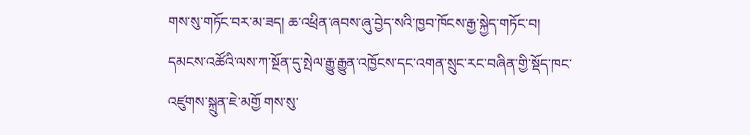གས་སུ་གཏོང་བར་མ་ཟད། ཆ་འཕྲིན་ཞབས་ཞུ་བྱེད་སའི་ཁྱབ་ཁོངས་རྒྱ་སྐྱེད་གཏོང་བ། དམངས་འཚོའི་ལས་ཀ་སྔོན་དུ་སྤེལ་རྒྱུ་རྒྱུན་འཁྱོངས་དང་འགན་སྲུང་རང་བཞིན་གྱི་སྡོད་ཁང་འཛུགས་སྐྲུན་ཇེ་མགྱོ གས་སུ་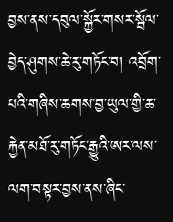བྱས་ནས་དབུལ་སྐྱོར་གསར་སྦོལ་བྱེད་ཤུགས་ཆེ་རུ་གཏོང་བ། འབྲོག་པའི་གཞིས་ཆགས་བྱ་ཡུལ་གྱི་ཆ་རྐྱེན་མཐོ་རུ་གཏོང་རྒྱུའི་ཨར་ལས་ལག་བསྟར་བྱས་ནས་ཞིང་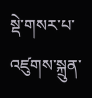སྡེ་གསར་པ་འཛུགས་སྐྲུན་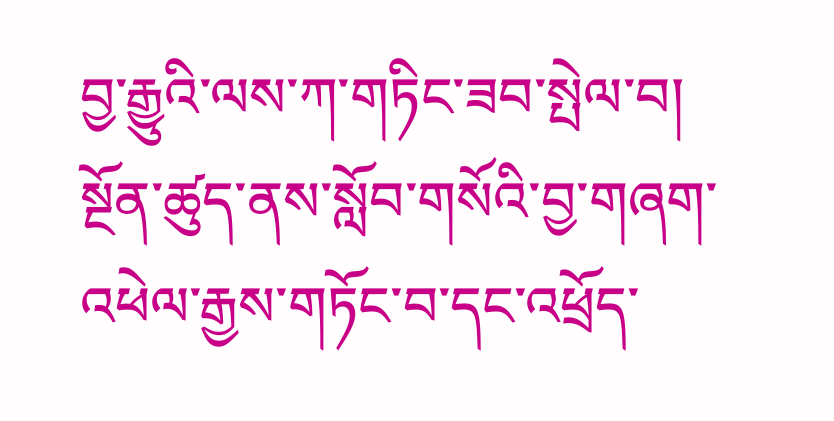བྱ་རྒྱུའི་ལས་ཀ་གཏིང་ཟབ་སྤེལ་བ། སྔོན་ཚུད་ནས་སློབ་གསོའི་བྱ་གཞག་འཕེལ་རྒྱས་གཏོང་བ་དང་འཕྲོད་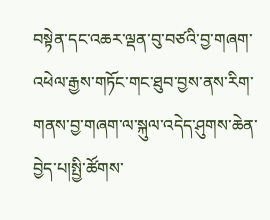བསྟེན་དང་འཆར་ལྡན་བུ་བཙའི་བྱ་གཞག་འཕེལ་རྒྱས་གཏོང་གང་ཐུབ་བྱས་ནས་རིག་གནས་བྱ་གཞག་ལ་སྐུལ་འདེད་ཤུགས་ཆེན་བྱེད་པ།སྤྱི་ཚོགས་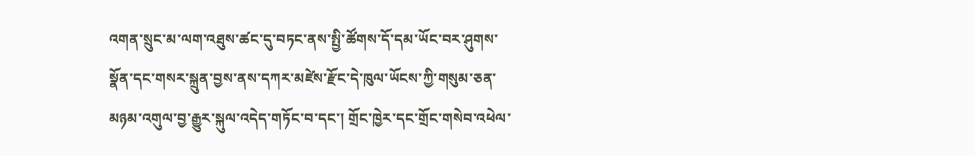འགན་སྲུང་མ་ལག་འཐུས་ཚང་དུ་བཏང་ནས་སྤྱི་ཚོགས་དོ་དམ་ཡོང་བར་ཤུགས་སྣོན་དང་གསར་སྐྲུན་བྱས་ནས་དཀར་མཛེས་རྫོང་དེ་ཁུལ་ཡོངས་ཀྱི་གསུམ་ཅན་མཉམ་འགུལ་བྱ་རྒྱུར་སྐུལ་འདེད་གཏོང་བ་དང་། གྲོང་ཁྱེར་དང་གྲོང་གསེབ་འཕེལ་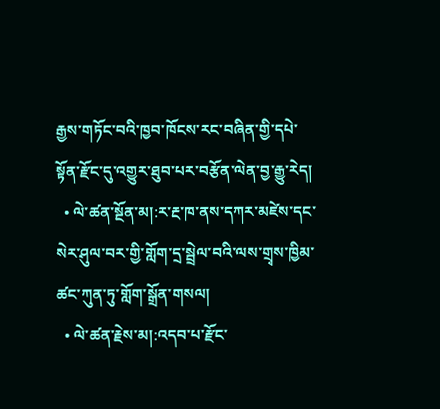རྒྱས་གཏོང་བའི་ཁྱབ་ཁོངས་རང་བཞིན་གྱི་དཔེ་སྟོན་རྫོང་དུ་འགྱུར་ཐུབ་པར་བརྩོན་ལེན་བྱ་རྒྱུ་རེད།
  • ལེ་ཚན་སྔོན་མ།:ར་རྔ་ཁ་ནས་དཀར་མཛེས་དང་སེར་ཤུལ་བར་གྱི་གློག་དྲ་སྦྲེལ་བའི་ལས་གྲྭས་ཁྱིམ་ཚང་ཀུན་ཏུ་གློག་སྒྲོན་གསལ།
  • ལེ་ཚན་རྗེས་མ།:འདབ་པ་རྫོང་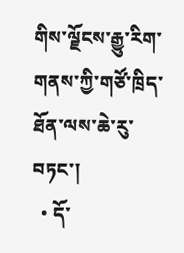གིས་ལྗོངས་རྒྱུ་རིག་གནས་ཀྱི་གཙོ་ཁྲིད་ཐོན་ལས་ཆེ་རུ་བཏང་།
  • དོ་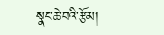སྣང་ཆེ་བའི་རྩོམ།